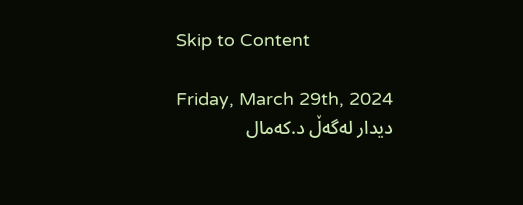Skip to Content

Friday, March 29th, 2024
دیدار له‌گه‌ڵ د.که‌مال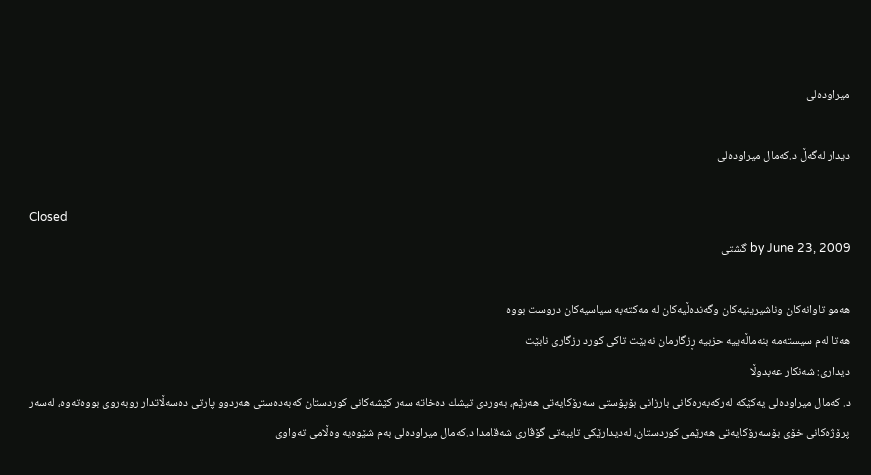میراوده‌لی

دیدار له‌گه‌ڵ د.که‌مال میراوده‌لی

Closed
by June 23, 2009 گشتی

هه‌مو تاوانه‌كان وناشیرینیه‌كان وگه‌نده‌ڵیه‌كان له‌ مه‌كته‌به‌ سیاسیه‌كان دروست بووه‌
هه‌تا له‌م سیسته‌مه‌ بنه‌ماڵه‌ییه‌ حزبیه‌ ڕزگارمان نه‌بێت تاكی كورد رزگاری نابێت
دیداری: شه‌نكار عه‌بدوڵا
د. كه‌مال میراوده‌لی یه‌كێكه‌ له‌ركه‌به‌ره‌كانی بارزانی بۆپۆستی سه‌رۆكایه‌تی هه‌رێم، به‌وردی تیشك ده‌خاته‌ سه‌ر كێشه‌كانی كوردستان كه‌به‌ده‌ستی هه‌ردوو پارتی ده‌سه‌ڵاتدار روبه‌روی بووه‌ته‌وه‌، له‌سه‌ر پرۆژه‌كانی خۆی بۆسه‌رۆكایه‌تی هه‌رێمی كوردستان، له‌دیدارێكی تایبه‌تی گۆڤاری شه‌قامدا د.كه‌مال میراوده‌لی به‌م شێوه‌یه‌ وه‌ڵامی ته‌واوی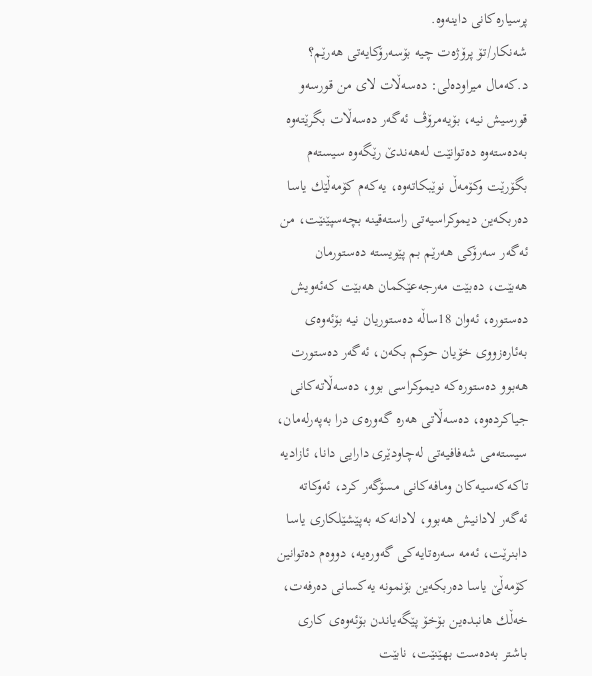پرسیاره‌كانی داینه‌وه‌.
شه‌نكار/تۆ پرۆژه‌ت چیه‌ بۆسه‌رۆكایه‌تی هه‌رێم؟
د.كه‌مال میراوده‌لی: ده‌سه‌ڵات لای من قورسه‌و قورسیش نیه‌، بۆیه‌مرۆڤ ئه‌گه‌ر ده‌سه‌ڵات بگرێته‌وه‌ به‌ده‌سته‌وه‌ ده‌توانێت له‌هه‌ندێ‌ رێگه‌وه‌ سیسته‌م بگۆرێت وكۆمه‌ڵ نوێبكاته‌وه‌، یه‌كه‌م كۆمه‌ڵێك یاسا ده‌ربكه‌ین دیموكراسیه‌تی راسته‌قینه‌ بچه‌سپێنێت، من ئه‌گه‌ر سه‌رۆكی هه‌رێم بم پێویسته‌ ده‌ستورمان هه‌بێت، ده‌بێت مه‌رجه‌عێكمان هه‌بێت كه‌ئه‌ویش ده‌ستوره‌، ئه‌وان 18ساڵه‌ ده‌ستوریان نیه‌ بۆئه‌وه‌ی به‌ئاره‌زووی خۆیان حوكم بكه‌ن، ئه‌گه‌ر ده‌ستورت هه‌بوو ده‌ستوره‌كه‌ دیموكراسی بوو، ده‌سه‌ڵاته‌كانی جیاكرده‌وه‌، ده‌سه‌ڵاتی هه‌ره‌ گه‌وره‌ی درا به‌په‌رله‌مان، سیسته‌می شه‌فافیه‌تی له‌چاودێری دارایی دانا، ئازادیه‌ تاكه‌كه‌سیه‌كان ومافه‌كانی مسۆگه‌ر كرد، ئه‌وكاته‌ ئه‌گه‌ر لادانیش هه‌بوو، لادانه‌كه‌ به‌پێشێلكاری یاسا دابنرێت، ئه‌مه‌ سه‌ره‌تایه‌كی گه‌وره‌یه‌، دووه‌م ده‌توانین كۆمه‌ڵێ‌ یاسا ده‌ربكه‌ین بۆنمونه‌ یه‌كسانی ده‌رفه‌ت، خه‌ڵك هانبده‌ین بۆخۆ پێگه‌یاندن بۆئه‌وه‌ی كاری باشتر به‌ده‌ست بهێنێت، نابێت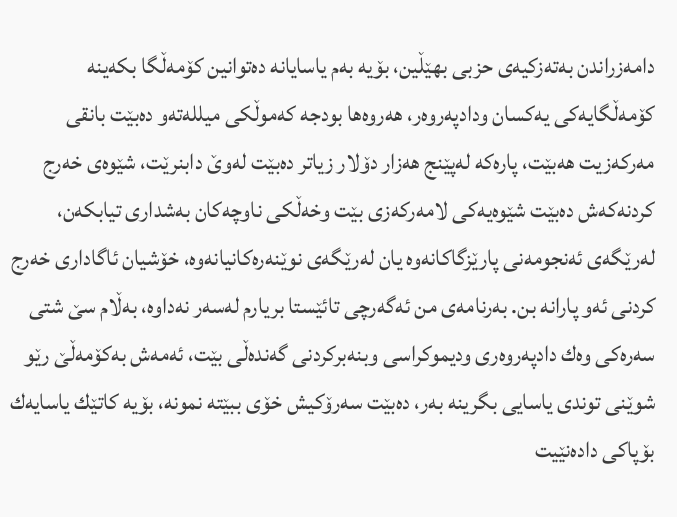دامه‌زراندن به‌ته‌زكیه‌ی حزبی بهێڵین، بۆیه‌ به‌م یاسایانه‌ ده‌توانین كۆمه‌ڵگا بكه‌ینه‌ كۆمه‌ڵگایه‌كی یه‌كسان ودادپه‌روه‌ر، هه‌روه‌ها بودجه‌ كه‌موڵكی میلله‌ته‌و ده‌بێت بانقی مه‌ركه‌زیت هه‌بێت، پاره‌كه‌ له‌پێنج هه‌زار دۆلار زیاتر ده‌بێت له‌وێ‌ دابنرێت، شێوه‌ی خه‌رج كردنه‌كه‌ش ده‌بێت شێوه‌یه‌كی لامه‌ركه‌زی بێت وخه‌ڵكی ناوچه‌كان به‌شداری تیابكه‌ن، له‌رێگه‌ی ئه‌نجومه‌نی پارێزگاكانه‌وه‌ یان له‌رێگه‌ی نوێنه‌ره‌كانیانه‌وه‌، خۆشیان ئاگاداری خه‌رج كردنی ئه‌و پارانه‌ بن. به‌رنامه‌ی من ئه‌گه‌رچی تائێستا بریارم له‌سه‌ر نه‌داوه‌، به‌ڵام سێ‌ شتی سه‌ره‌كی وه‌ك دادپه‌روه‌ری ودیموكراسی وبنه‌بركردنی گه‌نده‌ڵی بێت، ئه‌مه‌ش به‌كۆمه‌ڵێ‌ رێو شوێنی توندی یاسایی بگرینه‌ به‌ر، ده‌بێت سه‌رۆكیش خۆی ببێته‌ نمونه‌، بۆیه‌ كاتێك یاسایه‌ك بۆپاكی داده‌نێیت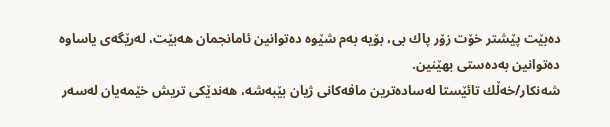ده‌بێت پێشتر خۆت زۆر پاك بی، بۆیه‌ به‌م شێوه‌ ده‌توانین ئامانجمان هه‌بێت، له‌رێگه‌ی یاساوه‌ ده‌توانین به‌ده‌ستی بهێنین.
شه‌نكار/خه‌ڵك تائێستا له‌ساده‌ترین مافه‌كانی ژیان بێبه‌شه‌، هه‌ندێكی تریش خێمه‌یان له‌سه‌ر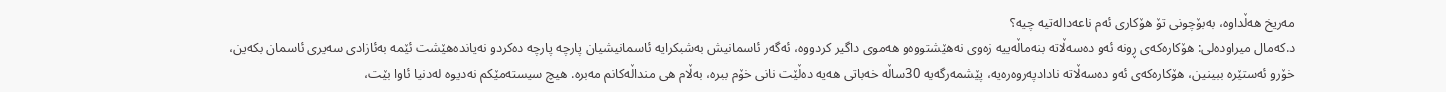مه‌ریخ هه‌ڵداوه‌، به‌بۆچونی تۆ هۆكاری ئه‌م ناعه‌داله‌تیه‌ چیه‌؟
د.كه‌مال میراوده‌لی: هۆكاره‌كه‌ی ڕونه‌ ئه‌و ده‌سه‌ڵاته‌ بنه‌ماڵه‌ییه‌ زه‌وی نه‌هێشتووه‌و هه‌موی داگیر كردووه‌، ئه‌گه‌ر ئاسمانیش به‌شبكرایه‌ ئاسمانیشیان پارچه‌ پارچه‌ ده‌كردو نه‌یانده‌هێشت ئێمه‌ به‌ئازادی سه‌یری ئاسمان بكه‌ین، خۆرو ئه‌ستێره‌ ببینین، هۆكاره‌كه‌ی ئه‌و ده‌سه‌ڵاته‌ نادادپه‌روه‌ره‌یه‌، پێشمه‌رگه‌یه‌ 30ساڵه‌ خه‌باتی هه‌یه‌ ده‌ڵێت نانی خۆم ببره‌، به‌ڵام هی منداڵه‌كانم مه‌بره‌. هیچ سیسته‌مێكم نه‌دیوه‌ له‌دنیا ئاوا بێت،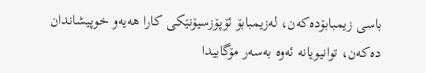باسی زیمبابۆده‌كه‌ن، له‌زیمبابۆ ئۆپۆزسیۆنێكی كارا هه‌یه‌و خوپیشاندان ده‌كه‌ن، توانیویانه‌ ئه‌وه‌ به‌سه‌ر مۆگابیدا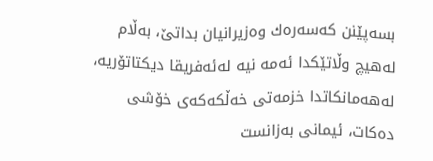بسه‌پێنن كه‌سه‌ره‌ك وه‌زیرانیان بداتێ‌، به‌ڵام له‌هیچ وڵاتێكدا ئه‌مه‌ نیه‌ له‌ئه‌فریقا دیكتاتۆریه‌، له‌هه‌مانكاتدا خزمه‌تی خه‌ڵكه‌كه‌ی خۆشی ده‌كات، ئیمانی به‌زانست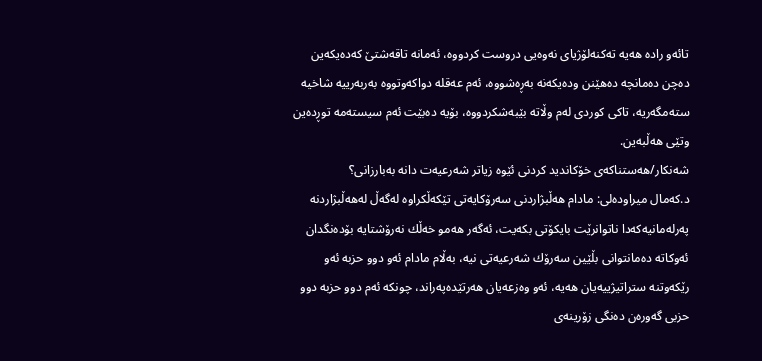تائه‌و راده‌ هه‌یه‌ ته‌كنه‌لۆژیای نه‌وه‌یی دروست كردووه‌، ئه‌مانه‌ تاقه‌شتێ‌ كه‌ده‌یكه‌ین ده‌چن ده‌مانچه‌ ده‌هێنن وده‌یكه‌نه‌ به‌ڕه‌شووه‌، ئه‌م عه‌قله‌ دواكه‌وتووه‌ به‌ربه‌رییه‌ شاخیه‌ سته‌مگه‌ریه‌، تاكی كوردی له‌م وڵاته‌ بێبه‌شكردووه‌، بۆیه‌ ده‌بێت ئه‌م سیسته‌مه‌ توڕده‌ین وتێی هه‌ڵبه‌ین.
شه‌نكار/هه‌ستناكه‌ی خۆكاندید كردنی ئێوه‌ زیاتر شه‌رعیه‌ت دانه‌ به‌بارزانی؟
د.كه‌مال میراوده‌لی: مادام هه‌ڵبژاردنی سه‌رۆكایه‌تی تێكه‌ڵكراوه‌ له‌گه‌ڵ له‌هه‌ڵبژاردنه‌ په‌رله‌مانیه‌كه‌دا ناتوانرێت بایكۆتی بكه‌یت، ئه‌گه‌ر هه‌مو خه‌ڵك نه‌رۆشتایه‌ بۆده‌نگدان ئه‌وكاته‌ ده‌مانتوانی بڵێین سه‌رۆك شه‌رعیه‌تی نیه‌، به‌ڵام مادام ئه‌و دوو حزبه‌ ئه‌و رێكه‌وتنه‌ ستراتیژییه‌یان هه‌یه‌، ئه‌و وه‌زعه‌یان هه‌رتێده‌په‌راند، چونكه‌ ئه‌م دوو حزبه‌ دوو حزبی گه‌وره‌ن ده‌نگی زۆرینه‌ی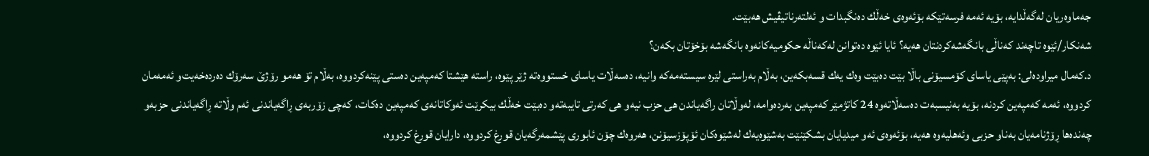جه‌ماوه‌ریان له‌گه‌ڵدایه‌، بۆیه‌ ئه‌مه‌ فرسه‌تێكه‌ بۆئه‌وه‌ی خه‌ڵك ده‌نگبدات و ئه‌لته‌رناتیڤیش هه‌بێت.
شه‌نكار/ئێوه‌ تاچه‌ند كه‌ناڵی بانگه‌شه‌كردنتان هه‌یه‌؟ ئایا ئێوه‌ ده‌توانن له‌كه‌ناڵه‌ حكومیه‌كانه‌وه‌ بانگه‌شه‌ بۆخۆتان بكه‌ن؟
د.كه‌مال میراوده‌لی: به‌پێی یاسای كۆمسیۆنی باڵا بێت ده‌بێت وه‌ك یه‌ك قسه‌بكه‌ین، به‌ڵام به‌راستی لێره‌ سیسته‌مه‌كه‌ وانیه‌، ده‌سه‌ڵات یاسای خستووه‌ته‌ ژێر پێوه‌، راسته‌ هێشتا كه‌مپه‌ین ده‌ستی پێنه‌كردووه‌، به‌ڵام تۆ هه‌مو رۆژێ‌ سه‌رۆك ده‌رده‌خه‌یت‌و ئه‌مه‌مان كردووه‌، ئه‌مه‌ كه‌مپه‌ین كردنه‌، بۆیه‌ به‌نیسبه‌ت ده‌سه‌ڵاته‌وه‌ 24 كاتژمێر كه‌مپه‌ین به‌رده‌وامه‌، له‌وڵاتان راگه‌یاندن هی حزب نیه‌و هی كه‌رتی تایبه‌ته‌و ده‌بێت خه‌ڵك بیكرێت ئه‌وكاتانه‌ی كه‌مپه‌ین ده‌كات، كه‌چی زۆربه‌ی ڕاگه‌یاندنی ئه‌م وڵاته‌ ڕاگه‌یاندنی حزبه‌و چه‌نده‌ها ڕۆژنامه‌یان به‌ناو حزبی وئه‌هلیه‌وه‌ هه‌یه‌، بۆئه‌وه‌ی ئه‌و میدیایان بشكێنێت به‌شێوه‌یه‌ك له‌شێوه‌كان ئۆپۆزسیۆنن، هه‌روه‌ك چۆن ئابوری پێشمه‌رگه‌یان قورغ كردووه‌، دارایان قورغ كردووه‌،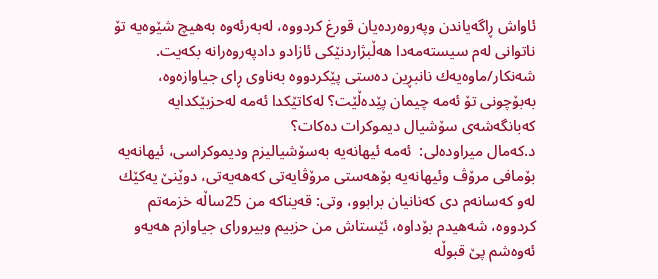ئاواش ڕاگه‌یاندن وپه‌روه‌رده‌یان قورغ كردووه‌، له‌به‌رئه‌وه‌ به‌هیچ شێوه‌یه‌ تۆ ناتوانی له‌م سیسته‌مه‌دا هه‌ڵبژاردنێكی ئازادو دادپه‌روه‌رانه‌ بكه‌یت.
شه‌نكار/ماوه‌یه‌ك نانبڕین ده‌ستی پێكردووه‌ به‌ناوی ڕای جیاوازه‌وه‌، به‌بۆچونی تۆ ئه‌مه‌ چیمان پێده‌ڵێت؟ له‌كاتێكدا ئه‌مه‌ له‌حزبێكدایه‌ كه‌بانگه‌شه‌ی سۆشیال دیموكرات ده‌كات؟
د.كه‌مال میراوده‌لی:  ئه‌مه‌ ئیهانه‌یه‌ به‌سۆشیالیزم ودیموكراسی، ئیهانه‌یه‌ بۆمافی مرۆڤ وئیهانه‌یه‌ بۆهه‌ستی مرۆڤایه‌تی كه‌هه‌یه‌تی، دوێنێ‌ یه‌كێك له‌و كه‌سانه‌م دی كه‌نانیان برابوو، وتی: قه‌یناكه‌ من 25ساڵه‌ خزمه‌تم كردووه‌، شه‌هیدم بۆداوه‌، ئێستاش من حزبیم وبیرورای جیاوازم هه‌یه‌و ئه‌وه‌شم پێ‌ قبوڵه‌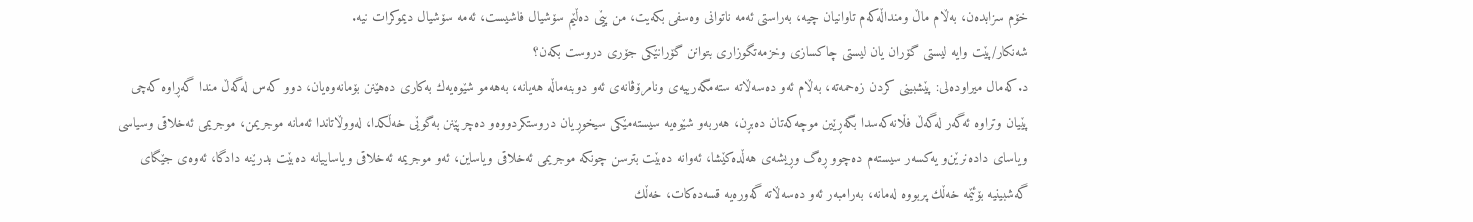خۆم سزابده‌ن، به‌ڵام ماڵ ومنداڵه‌كه‌م تاوانیان چیه‌، به‌راستی ئه‌مه‌ ناتوانی وه‌سفی بكه‌یت، من پێی ده‌ڵێم سۆشیال فاشیست، ئه‌مه‌ سۆشیال دیموكرات نیه‌.
شه‌نكار/پێت وایه‌ لیستی گۆران یان لیستی چاكسازی وخزمه‌تگوزاری بتوانن گۆرانێكی جۆری دروست بكه‌ن؟
د.كه‌مال میراوده‌لی: پێشبینی كردن زه‌حمه‌ته‌، به‌ڵام ئه‌و ده‌سه‌ڵاته‌ سته‌مگه‌رییه‌ی ونامرۆڤانه‌ی ئه‌و دوبنه‌ماڵه‌ هه‌یانه‌، به‌هه‌مو شێوه‌یه‌ك به‌كاری ده‌هێنن بۆمانه‌وه‌یان، دوو كه‌س له‌گه‌ڵ مندا گه‌ڕاوه‌ كه‌چی پێیان وتراوه‌ ئه‌گه‌ر له‌گه‌ڵ فڵانه‌كه‌سدا بگه‌ڕێین موچه‌كه‌تان ده‌بڕن، هه‌ربه‌و شێوه‌یه‌ سیسته‌مێكی سیخوڕیان دروستكردووه‌و ده‌چرپێنن به‌گوێی خه‌ڵكدا، له‌ووڵاتاندا ئه‌مانه‌ موجریمن، موجریمی ئه‌خلاقی وسیاسی ویاسای داده‌نرێن‌و یه‌كسه‌ر سیسته‌م ده‌چوو ڕه‌گ وڕیشه‌ی هه‌ڵده‌كێشا، ئه‌وانه‌ ده‌بێت بترسن چونكه‌ موجریمی ئه‌خلاقی ویاساین، ئه‌و موجریمه‌ ئه‌خلاقی ویاساییانه‌ ده‌بێت بدرێنه‌ دادگا، ئه‌وه‌ی جێگای گه‌شبینیه‌ بۆئێمه‌ خه‌ڵك پربووه‌ له‌مانه‌، به‌رامبه‌ر ئه‌و ده‌سه‌ڵاته‌ گه‌وره‌یه‌ قسه‌ده‌كات، خه‌ڵك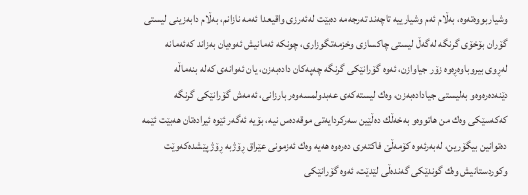وشیاربووه‌ته‌وه‌، به‌ڵام ئه‌م وشیارییه‌ تاچه‌ند ته‌رجه‌مه‌ ده‌بێت له‌ئه‌رزی واقیعدا ئه‌مه‌ نازانم، به‌ڵام دابه‌زینی لیستی گۆران بۆخۆی گرنگه‌ له‌گه‌ڵ لیستی چاكسازی وخزمه‌تگوزاری، چونكه‌ ئه‌مانیش ئه‌وه‌یان به‌زاند كه‌ئه‌مانه‌ له‌ڕوی بیروباوه‌ڕه‌وه‌ زۆر جیاوازن، ئه‌وه‌ گۆرانێكی گرنگه‌ چه‌په‌كان داده‌به‌زن، یان ئه‌وانه‌ی كه‌له‌ بنه‌ماڵه‌ دێنه‌ده‌ره‌وه‌و به‌لیستی جیاداده‌به‌زن، وه‌ك لیسته‌كه‌ی عه‌بدولمسه‌وه‌ر بارزانی، ئه‌مه‌ش گۆرانێكی گرنگه‌ كه‌كه‌سێكی وه‌ك من هاتووه‌و به‌خه‌ڵك ده‌ڵێین سه‌ركردایه‌تی موقه‌ده‌س نیه‌، بۆیه‌ ئه‌گه‌ر ئێوه‌ ئیراده‌تان هه‌بێت ئێمه‌ ده‌توانین بیگۆرین، له‌به‌رئه‌وه‌ كۆمه‌ڵێ‌ فاكته‌ری ده‌ره‌وه‌ هه‌یه‌ وه‌ك ئه‌زمونی عێراق ڕۆژبه‌ ڕۆژ پێشده‌كه‌وێت وكوردستانیش وه‌ك گوندێكی گه‌نده‌ڵی لێدێت، ئه‌وه‌ گۆرانێكی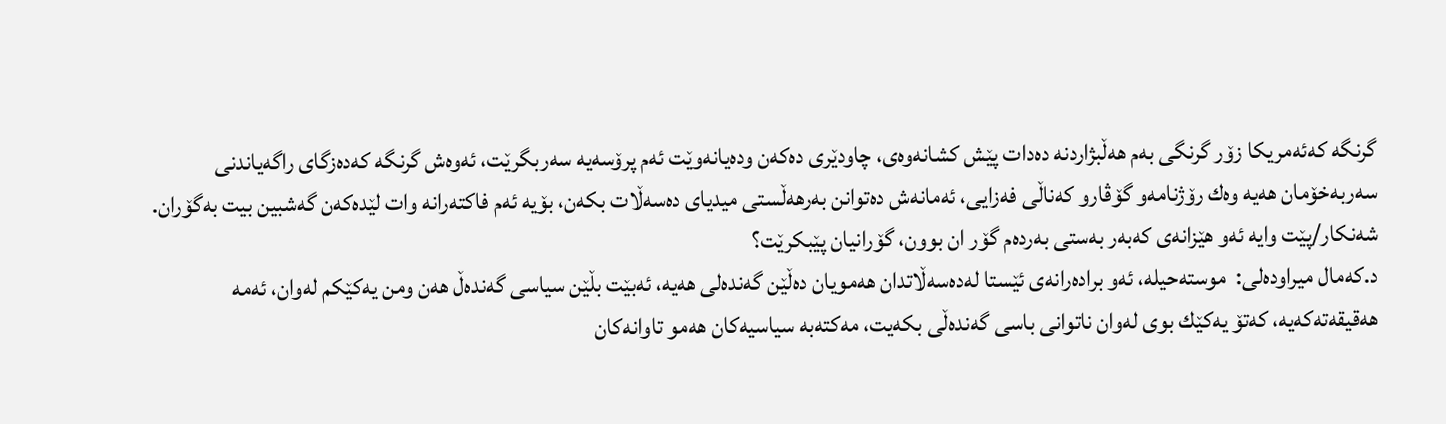گرنگه‌ كه‌ئه‌مریكا زۆر گرنگی به‌م هه‌ڵبژاردنه‌ ده‌دات پێش كشانه‌وه‌ی، چاودێری ده‌كه‌ن وده‌یانه‌وێت ئه‌م پرۆسه‌یه‌ سه‌ربگرێت، ئه‌وه‌ش گرنگه‌ كه‌ده‌زگای راگه‌یاندنی سه‌ربه‌خۆمان هه‌یه‌ وه‌ك رۆژنامه‌و گۆڤارو كه‌ناڵی فه‌زایی، ئه‌مانه‌ش ده‌توانن به‌رهه‌ڵستی میدیای ده‌سه‌ڵات بكه‌ن، بۆیه‌ ئه‌م فاكته‌رانه‌ وات لێده‌كه‌ن گه‌شبین بیت به‌گۆران.
شه‌نكار/پێت وایه‌ ئه‌و هێزانه‌ی كه‌به‌ر به‌ستی به‌رده‌م گۆر ان بوون، گۆرانیان پێبكرێت؟
د.كه‌مال میراوده‌لی:  موسته‌حیله‌، ئه‌و براده‌رانه‌ی ئێستا له‌ده‌سه‌ڵاتدان هه‌مویان ده‌ڵێن گه‌نده‌لی هه‌یه‌، ئه‌بێت بڵێن سیاسی گه‌نده‌ڵ هه‌ن ومن یه‌كێكم له‌وان، ئه‌مه‌ هه‌قیقه‌ته‌كه‌یه‌، كه‌تۆ یه‌كێك بوی له‌وان ناتوانی باسی گه‌نده‌ڵی بكه‌یت، مه‌كته‌به‌ سیاسیه‌كان هه‌مو تاوانه‌كان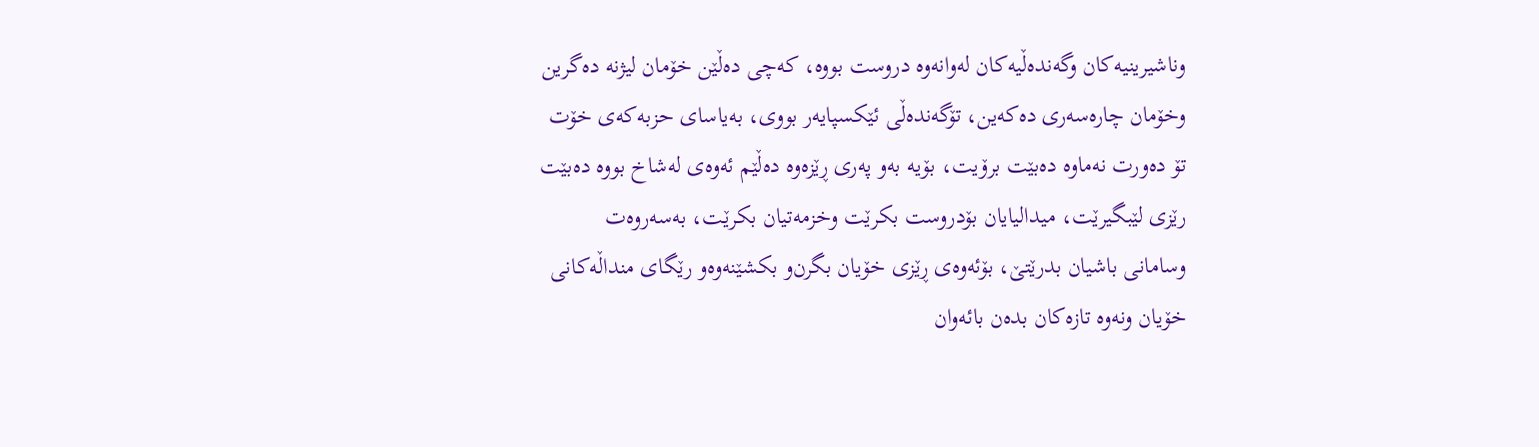وناشیرینیه‌كان وگه‌نده‌ڵیه‌كان له‌وانه‌وه‌ دروست بووه‌، كه‌چی ده‌ڵێن خۆمان لیژنه‌ ده‌گرین وخۆمان چاره‌سه‌ری ده‌كه‌ین، تۆگه‌نده‌ڵی ئێكسپایه‌ر بووی، به‌یاسای حزبه‌كه‌ی خۆت تۆ ده‌ورت نه‌ماوه‌ ده‌بێت برۆیت، بۆیه‌ به‌و په‌ری ڕێزه‌وه‌ ده‌ڵێم ئه‌وه‌ی له‌شاخ بووه‌ ده‌بێت رێزی لێبگیرێت، میدالیایان بۆدروست بكرێت وخزمه‌تیان بكرێت، به‌سه‌روه‌ت وسامانی باشیان بدرێتێ‌، بۆئه‌وه‌ی ڕێزی خۆیان بگرن‌و بكشێنه‌وه‌و رێگای منداڵه‌كانی خۆیان ونه‌وه‌ تازه‌كان بده‌ن بائه‌وان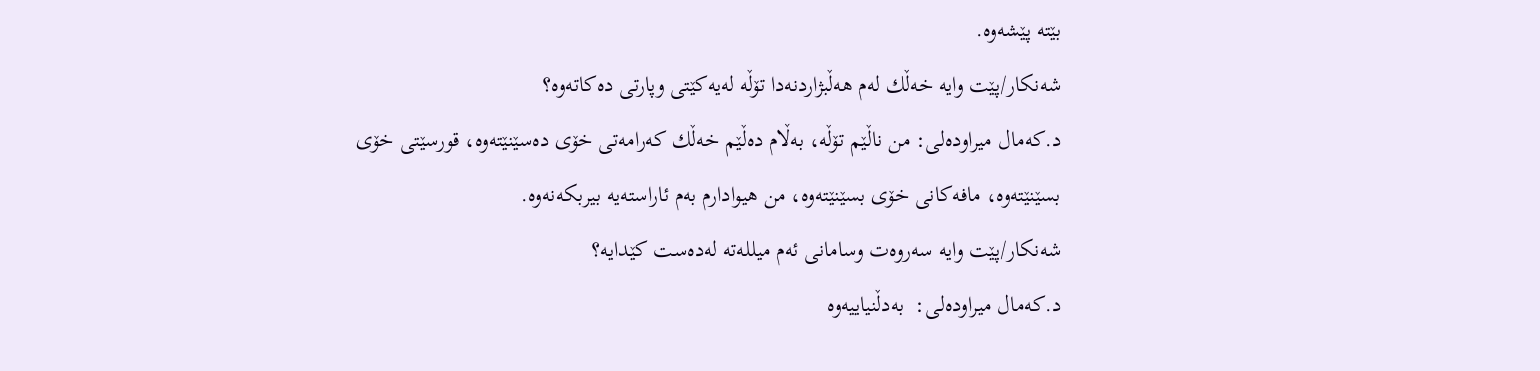بێته‌ پێشه‌وه‌.
شه‌نكار/پێت وایه‌ خه‌ڵك له‌م هه‌ڵبژاردنه‌دا تۆڵه‌ له‌یه‌كێتی وپارتی ده‌كاته‌وه‌؟
د.كه‌مال میراوده‌لی: من ناڵێم تۆڵه‌، به‌ڵام ده‌ڵێم خه‌ڵك كه‌رامه‌تی خۆی ده‌سێنێته‌وه‌، قورسێتی خۆی بسێنێته‌وه‌، مافه‌كانی خۆی بسێنێته‌وه‌، من هیوادارم به‌م ئاراسته‌یه‌ بیربكه‌نه‌وه‌.
شه‌نكار/پێت وایه‌ سه‌روه‌ت وسامانی ئه‌م میلله‌ته‌ له‌ده‌ست كێدایه‌؟
د.كه‌مال میراوده‌لی:  به‌دڵنیاییه‌وه‌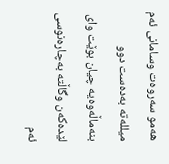هه‌مو سه‌روه‌ت وسامانی ئه‌م میلله‌ته‌ به‌ده‌ست دوو بنه‌ماڵه‌وه‌یه‌ چیان بوێت وای لێده‌كه‌ن ‌وگاڵته‌ به‌چاره‌نوسی ئه‌م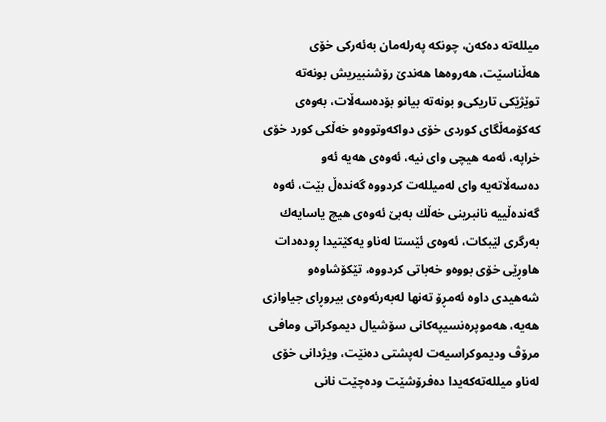میلله‌ته‌ ده‌كه‌ن، چونكه‌ په‌رله‌مان به‌ئه‌ركی خۆی هه‌ڵناسێت، هه‌روه‌ها هه‌ندێ‌ رۆشنبیریش بونه‌ته‌ توێژێكی تاریكی‌و بونه‌ته‌ بیانو بۆده‌سه‌ڵات، به‌وه‌ی كه‌كۆمه‌ڵگای كوردی خۆی دواكه‌وتووه‌و خه‌ڵكی كورد خۆی خراپه‌، ئه‌مه‌ هیچی وای نیه‌، ئه‌وه‌ی هه‌یه‌ ئه‌و ده‌سه‌ڵاته‌یه‌ وای له‌میلله‌ت كردووه‌ گه‌نده‌ڵ بێت، ئه‌وه‌ گه‌نده‌ڵییه‌ نانبرینی خه‌ڵك به‌بێ‌ ئه‌وه‌ی هیچ یاسایه‌ك به‌رگری لێبكات، ئه‌وه‌ی ئێستا له‌ناو یه‌كێتیدا ڕوده‌دات هاوڕێی خۆی بووه‌و خه‌باتی كردووه‌، تێكۆشاوه‌و شه‌هیدی داوه‌ ئه‌مڕۆ ته‌نها له‌به‌رئه‌وه‌ی بیروڕای جیاوازی هه‌یه‌، هه‌موپره‌نسیپه‌كانی سۆشیال دیموكراتی ومافی مرۆڤ ودیموكراسیه‌ت له‌پشتی ده‌نێت، ویژدانی خۆی له‌ناو میلله‌ته‌كه‌یدا ده‌فرۆشێت وده‌چێت نانی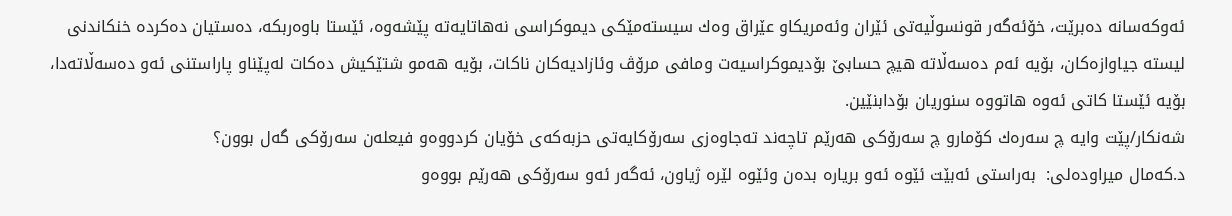ئه‌وكه‌سانه‌ ده‌برێت، خۆئه‌گه‌ر قونسوڵیه‌تی ئێران وئه‌مریكاو عێراق وه‌ك سیسته‌مێكی دیموكراسی نه‌هاتایه‌ته‌ پێشه‌وه‌، ئێستا باوه‌ربكه‌، ده‌ستیان ده‌كرده‌ خنكاندنی لیسته‌ جیاوازه‌كان، بۆیه‌ ئه‌م ده‌سه‌ڵاته‌ هیچ حسابێ‌ بۆدیموكراسیه‌ت ومافی مرۆڤ وئازادیه‌كان ناكات، بۆیه‌ هه‌مو شتێكیش ده‌كات له‌پێناو پاراستنی ئه‌و ده‌سه‌ڵاته‌دا، بۆیه‌ ئێستا كاتی ئه‌وه‌ هاتووه‌ سنوریان بۆدابنێین.
شه‌نكار/پێت وایه‌ چ سه‌ره‌ك كۆمارو چ سه‌رۆكی هه‌رێم تاچه‌ند ته‌جاوه‌زی سه‌رۆكایه‌تی حزبه‌كه‌ی خۆیان كردووه‌و فیعله‌ن سه‌رۆكی گه‌ل بوون؟
د.كه‌مال میراوده‌لی:  به‌راستی ئه‌بێت ئێوه‌ ئه‌و بریاره‌ بده‌ن وئێوه‌ لێره‌ ژیاون، ئه‌گه‌ر ئه‌و سه‌رۆكی هه‌رێم بووه‌و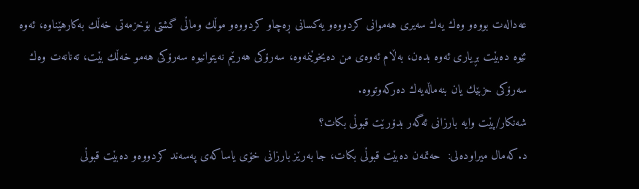عه‌داله‌ت بووه‌و وه‌ك یه‌ك سه‌یری هه‌موانی كردووه‌و یه‌كسانی ڕه‌چاو كردووه‌و موڵك وماڵی گشتی بۆخزمه‌تی خه‌ڵك به‌كارهێناوه‌، ئه‌وه‌ ئێوه‌ ده‌بێت بڕیاری ئه‌وه‌ بده‌ن، به‌ڵام ئه‌وه‌ی من ده‌یخوێنمه‌وه‌، سه‌رۆكی هه‌رێم نه‌یتوانیوه‌ سه‌رۆكی هه‌مو خه‌ڵك بێت، ته‌نانه‌ت وه‌ك سه‌رۆكی حزبێك یان بنه‌ماڵه‌یه‌ك ده‌ركه‌وتووه‌.
شه‌نكار/پێت وایه‌ بارزانی ئه‌گه‌ر بدۆرێت قبوڵی بكات؟
د.كه‌مال میراوده‌لی:  حه‌تمه‌ن ده‌بێت قبوڵی بكات، جا به‌رێز بارزانی خۆی یاساكه‌ی په‌سه‌ند كردووه‌و ده‌بێت قبوڵی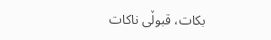بكات، قبوڵی ناكات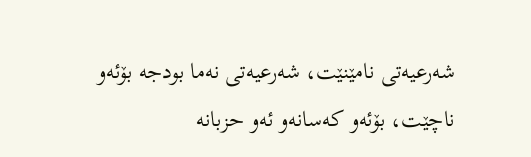شه‌رعیه‌تی نامێنێت، شه‌رعیه‌تی نه‌ما بودجه‌ بۆئه‌و ناچێت، بۆئه‌و كه‌سانه‌و ئه‌و حزبانه‌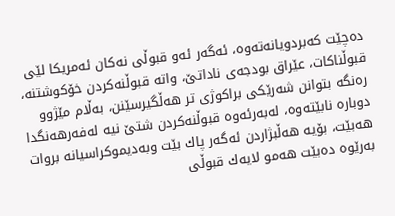ده‌چێت كه‌بردویانه‌ته‌وه‌، ئه‌گه‌ر ئه‌و قبوڵی نه‌كان ئه‌مریكا لێی قبوڵناكات، عێراق بودجه‌ی ناداتێ‌، واته‌ قبوڵنه‌كردن خۆكوشتنه‌، ره‌نگه‌ بتوانن شه‌رێكی براكوژی تر هه‌ڵگیرسێنن، به‌ڵام مێژوو دوباره‌ نابێته‌وه‌، له‌به‌رئه‌وه‌ قبوڵنه‌كردن شتێ‌ نیه‌ له‌فه‌رهه‌نگدا هه‌بێت، بۆیه‌ هه‌ڵبژاردن ئه‌گه‌ر پاك بێت وبه‌دیموكراسیانه‌ بروات به‌رێوه‌ ده‌بێت هه‌مو لایه‌ك قبوڵی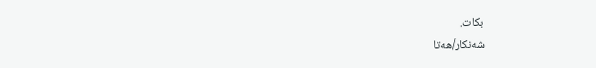بكات.
شه‌نكار/هه‌تا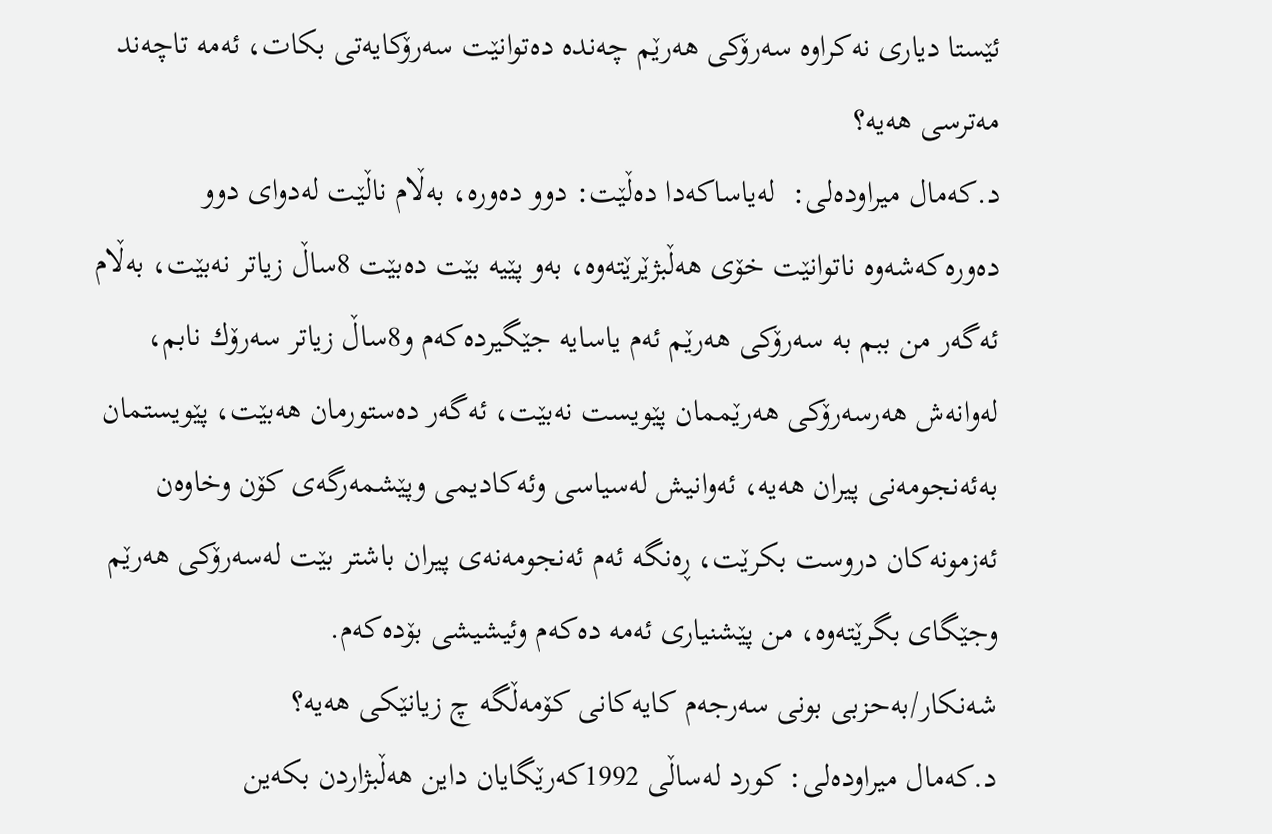ئێستا دیاری نه‌كراوه‌ سه‌رۆكی هه‌رێم چه‌نده‌ ده‌توانێت سه‌رۆكایه‌تی بكات، ئه‌مه‌ تاچه‌ند مه‌ترسی هه‌یه‌؟
د.كه‌مال میراوده‌لی:  له‌یاساكه‌دا ده‌ڵێت: دوو ده‌وره‌، به‌ڵام ناڵێت له‌دوای دوو ده‌وره‌كه‌شه‌وه‌ ناتوانێت خۆی هه‌ڵبژێرێته‌وه‌، به‌و پێیه‌ بێت ده‌بێت 8ساڵ زیاتر نه‌بێت، به‌ڵام ئه‌گه‌ر من ببم به‌ سه‌رۆكی هه‌رێم ئه‌م یاسایه‌ جێگیرده‌كه‌م و8ساڵ زیاتر سه‌رۆك نابم، له‌وانه‌ش هه‌رسه‌رۆكی هه‌رێممان پێویست نه‌بێت، ئه‌گه‌ر ده‌ستورمان هه‌بێت، پێویستمان به‌ئه‌نجومه‌نی پیران هه‌یه‌، ئه‌وانیش له‌سیاسی وئه‌كادیمی وپێشمه‌رگه‌ی كۆن وخاوه‌ن ئه‌زمونه‌كان دروست بكرێت، ڕه‌نگه‌ ئه‌م ئه‌نجومه‌نه‌ی پیران باشتر بێت له‌سه‌رۆكی هه‌رێم وجێگای بگرێته‌وه‌، من پێشنیاری ئه‌مه‌ ده‌كه‌م وئیشیشی بۆده‌كه‌م.
شه‌نكار/به‌حزبی بونی سه‌رجه‌م كایه‌كانی كۆمه‌ڵگه‌ چ زیانێكی هه‌یه‌؟
د.كه‌مال میراوده‌لی: كورد له‌ساڵی 1992كه‌رێگایان داین هه‌ڵبژاردن بكه‌ین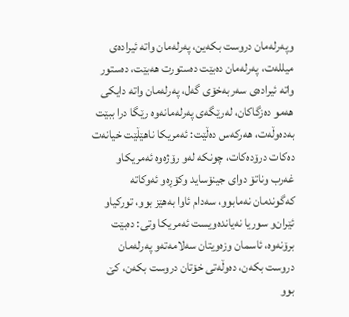وپه‌رله‌مان دروست بكه‌ین، په‌رله‌مان واته‌ ئیراده‌ی میلله‌ت، په‌رله‌مان ده‌بێت ده‌ستورت هه‌بێت، ده‌ستور واته‌ ئیراده‌ی سه‌ربه‌خۆی گه‌ل، په‌رله‌مان واته‌ دایكی هه‌مو ده‌زگاكان، له‌رێگه‌ی په‌رله‌مانه‌وه‌ رێگا درا ببێت به‌ده‌وڵه‌ت، هه‌ركه‌س ده‌ڵێت: ئه‌مریكا ناهێڵێت خیانه‌ت ده‌كات درۆده‌كات، چونكه‌ له‌و رۆژه‌وه‌ ئه‌مریكاو غه‌رب وناتۆ دوای جینۆساید وكۆڕه‌و ئه‌وكاته‌ كه‌گوندمان نه‌مابوو، سه‌دام ئاوا به‌هێز بوو، توركیا‌و ئێران‌و سوریا نه‌یانده‌ویست ئه‌مریكا وتی: ده‌بێت برۆنه‌وه‌، ئاسمان وزه‌ویتان سه‌لامه‌ته‌و په‌رله‌مان دروست بكه‌ن، ده‌وڵه‌تی خۆتان دروست بكه‌ن، كێ‌ بوو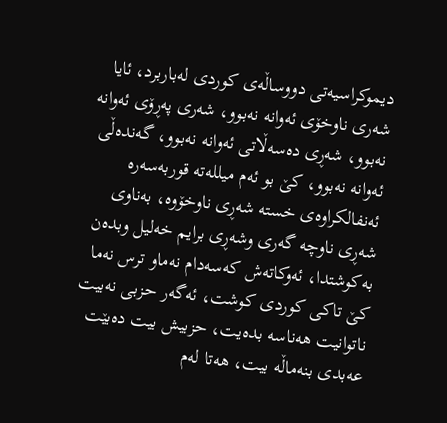دیموكراسیه‌تی دووساڵه‌ی كوردی له‌باربرد، ئایا شه‌ری ناوخۆی ئه‌وانه‌ نه‌بوو، شه‌ری په‌ڕۆی ئه‌وانه‌ نه‌بوو، شه‌ڕی ده‌سه‌ڵاتی ئه‌وانه‌ نه‌بوو، گه‌نده‌ڵی ئه‌وانه‌ نه‌بوو، كێ‌ بو ئه‌م میلله‌ته‌ قوربه‌سه‌ره‌ ئه‌نفالكراوه‌ی خسته‌ شه‌ڕی ناوخۆوه‌، به‌ناوی شه‌ڕی ناوچه‌ گه‌ری وشه‌ڕی برایم خه‌لیل وبده‌ن به‌كوشتدا، ئه‌وكاته‌ش كه‌سه‌دام نه‌ماو ترس نه‌ما كێ‌ تاكی كوردی كوشت، ئه‌گه‌ر حزبی نه‌بیت ناتوانیت هه‌ناسه‌ بده‌یت، حزبیش بیت ده‌بێت عه‌بدی بنه‌ماڵه‌ بیت، هه‌تا له‌م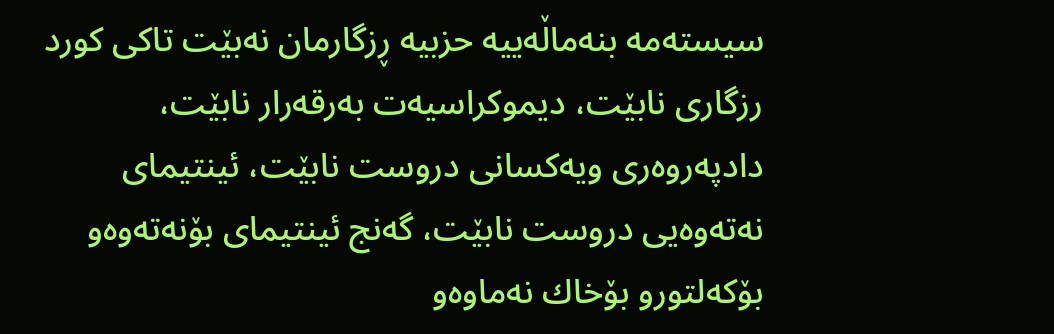سیسته‌مه‌ بنه‌ماڵه‌ییه‌ حزبیه‌ ڕزگارمان نه‌بێت تاكی كورد رزگاری نابێت، دیموكراسیه‌ت به‌رقه‌رار نابێت، دادپه‌روه‌ری ویه‌كسانی دروست نابێت، ئینتیمای نه‌ته‌وه‌یی دروست نابێت، گه‌نج ئینتیمای بۆنه‌ته‌وه‌و بۆكه‌لتورو بۆخاك نه‌ماوه‌و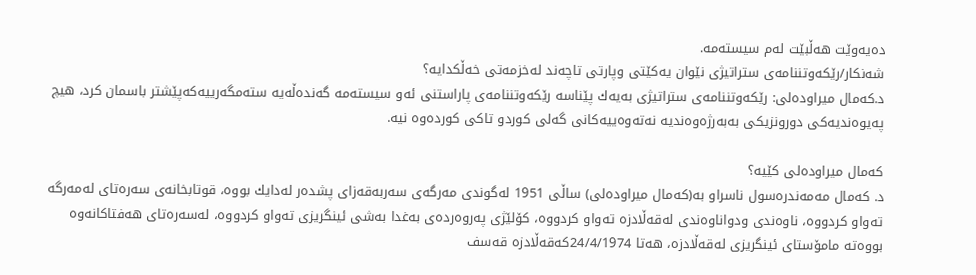ده‌یه‌وێت هه‌ڵبێت له‌م سیسته‌مه‌.
شه‌نكار/رێكه‌وتننامه‌ی ستراتیژی نێوان یه‌كێتی وپارتی تاچه‌ند له‌خزمه‌تی خه‌ڵكدایه‌؟
د.كه‌مال میراوده‌لی: رێكه‌وتننامه‌ی ستراتیژی به‌یه‌ك پێناسه‌ رێكه‌وتننامه‌ی پاراستنی ئه‌و سیسته‌مه‌ گه‌نده‌ڵه‌یه‌ سته‌مگه‌رییه‌كه‌پێشتر باسمان كرد، هیچ په‌یوه‌ندیه‌كی دورونزیكی به‌به‌رژه‌وه‌ندیه‌ نه‌ته‌وه‌ییه‌كانی گه‌لی كوردو تاكی كورده‌وه‌ نیه‌.

كه‌مال میراوده‌لی كێیه‌؟
د. كه‌مال مه‌مه‌ندره‌سول ناسراو به‌(كه‌مال میراوده‌لی) ساڵی 1951 له‌گوندی مه‌رگه‌ی سه‌ربه‌قه‌زای پشده‌ر له‌دایك بووه‌، قوتابخانه‌ی سه‌ره‌تای له‌مه‌رگه‌ ته‌واو كردووه‌، ناوه‌ندی ودواناوه‌ندی له‌قه‌ڵادزه‌ ته‌واو كردووه‌، كۆلێژی په‌روه‌رده‌ی به‌غدا به‌شی ئینگریزی ته‌واو كردووه‌، له‌سه‌ره‌تای هه‌فتاكانه‌وه‌ بووه‌ته‌ مامۆستای ئینگریزی له‌قه‌ڵادزه‌، هه‌تا 24/4/1974كه‌قه‌ڵادزه‌ قه‌سف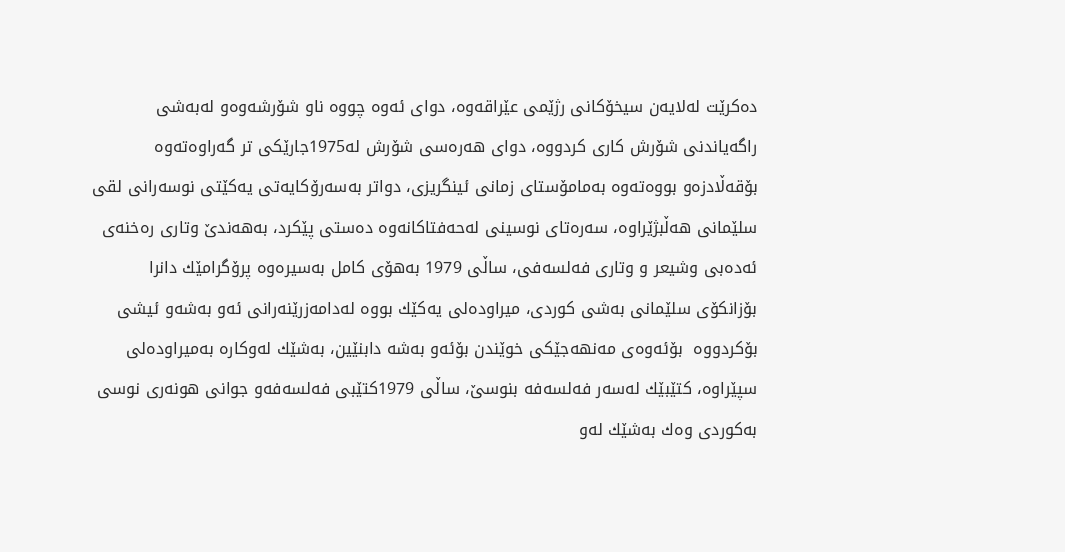ده‌كرێت له‌لایه‌ن سیخۆكانی رژێمی عێراقه‌وه‌، دوای ئه‌وه‌ چووه‌ ناو شۆرشه‌وه‌و له‌به‌شی راگه‌یاندنی شۆرش كاری كردووه‌، دوای هه‌ره‌سی شۆرش له‌1975جارێكی تر گه‌راوه‌ته‌وه‌ بۆقه‌ڵادزه‌و بووه‌ته‌وه‌ به‌مامۆستای زمانی ئینگریزی، دواتر به‌سه‌رۆكایه‌تی یه‌كێتی نوسه‌رانی لقی سلێمانی هه‌ڵبژێراوه‌، سه‌ره‌تای نوسینی له‌حه‌فتاكانه‌وه‌ ده‌ستی پێكرد، به‌هه‌ندێ‌ وتاری ره‌خنه‌ی ئه‌ده‌بی وشیعر و وتاری فه‌لسه‌فی، ساڵی 1979 به‌هۆی كامل به‌سیره‌وه‌ پرۆگرامێك دانرا بۆزانكۆی سلێمانی به‌شی كوردی، میراوده‌لی یه‌كێك بووه‌ له‌دامه‌زرێنه‌رانی ئه‌و به‌شه‌و ئیشی بۆكردووه‌  بۆئه‌وه‌ی مه‌نهه‌جێكی خوێندن بۆئه‌و به‌شه‌ دابنێین، به‌شێك له‌وكاره‌ به‌میراوده‌لی سپێراوه‌، كتێبێك له‌سه‌ر فه‌لسه‌فه‌ بنوسێ‌، ساڵی 1979كتێبی فه‌لسه‌فه‌و جوانی هونه‌ری نوسی به‌كوردی وه‌ك به‌شێك له‌و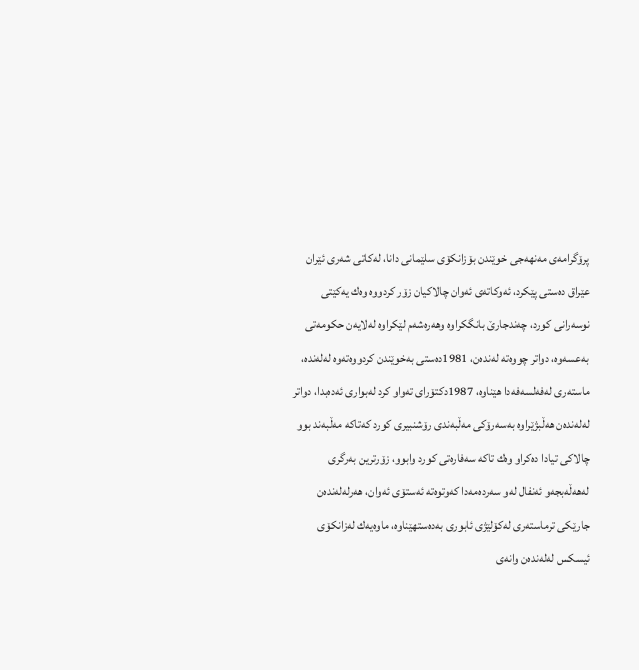پرۆگرامه‌ی مه‌نهه‌جی خوێندن بۆزانكۆی سلێمانی دانا، له‌كاتی شه‌ری ئێران عێراق ده‌ستی پێكرد، ئه‌وكاته‌ی ئه‌وان چالاكیان زۆر كردووه‌ وه‌ك یه‌كێتی نوسه‌رانی كورد، چه‌ندجارێ‌ بانگكراوه‌ وهه‌ره‌شه‌م لێكراوه‌ له‌لایه‌ن حكومه‌تی به‌عسه‌وه‌، دواتر چووه‌ته‌ له‌نده‌ن، 1981ده‌ستی به‌خوێندن كردووه‌ته‌وه‌ له‌له‌نده‌، ماسته‌ری له‌فه‌لسه‌فه‌دا هێناوه‌، 1987دكتۆرای ته‌واو كرد له‌بواری ئه‌ده‌بدا، دواتر له‌له‌نده‌ن هه‌ڵبژێراوه‌ به‌سه‌رۆكی مه‌ڵبه‌ندی رۆشنبیری كورد كه‌تاكه‌ مه‌ڵبه‌ند بوو چالاكی تیادا ده‌كراو وه‌ك تاكه‌ سه‌فاره‌تی كورد وابوو، زۆرترین به‌رگری له‌هه‌ڵه‌بجه‌و ئه‌نفال له‌و سه‌رده‌مه‌دا كه‌وتوه‌ته‌ ئه‌ستۆی ئه‌وان، هه‌رله‌له‌نده‌ن جارێكی ترماسته‌ری له‌كۆلێژی ئابوری به‌ده‌ستهێناوه‌، ماوه‌یه‌ك له‌زانكۆی ئیسكس له‌له‌نده‌ن وانه‌ی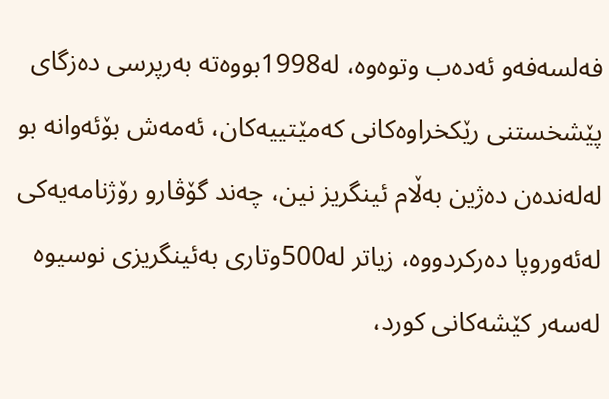فه‌لسه‌فه‌و ئه‌ده‌ب وتوه‌وه‌، له‌1998بووه‌ته‌ به‌رپرسی ده‌زگای پێشخستنی رێكخراوه‌كانی كه‌مێتییه‌كان، ئه‌مه‌ش بۆئه‌وانه‌ بو له‌له‌نده‌ن ده‌ژین به‌ڵام ئینگریز نین، چه‌ند گۆڤارو رۆژنامه‌یه‌كی له‌ئه‌وروپا ده‌ركردووه‌، زیاتر له‌500وتاری به‌ئینگریزی نوسیوه‌ له‌سه‌ر كێشه‌كانی كورد،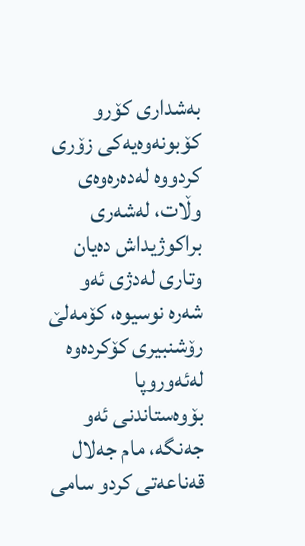به‌شداری كۆرو كۆبونه‌وه‌یه‌كی زۆری كردووه‌ له‌ده‌ره‌وه‌ی وڵات، له‌شه‌ری براكوژیداش ده‌یان وتاری له‌دژی ئه‌و شه‌ره‌ نوسیوه‌، كۆمه‌لێ‌ رۆشنبیری كۆكرده‌وه‌ له‌ئه‌وروپا بۆوه‌ستاندنی ئه‌و جه‌نگه‌، مام جه‌لال قه‌ناعه‌تی كردو سامی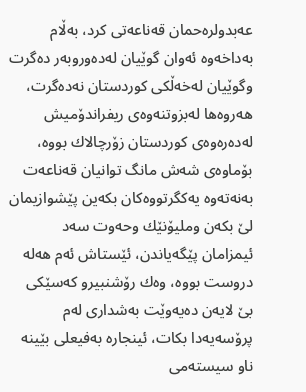عه‌بدولره‌حمان قه‌ناعه‌تی كرد، به‌ڵام به‌داخه‌وه‌ ئه‌وان گوێیان له‌ده‌وروبه‌ر ده‌گرت وگوێیان له‌خه‌ڵكی كوردستان نه‌ده‌گرت، هه‌روه‌ها له‌بزوتنه‌وه‌ی ریفراندۆمیش له‌ده‌ره‌وه‌ی كوردستان زۆرچالاك بووه‌، بۆماوه‌ی شه‌ش مانگ توانیان قه‌ناعه‌ت به‌نه‌ته‌وه‌ یه‌كگرتووه‌كان بكه‌ین پێشوازیمان لێ‌ بكه‌ن وملیۆنێك وحه‌وت سه‌د ئیمزامان پێگه‌یاندن، ئێستاش ئه‌م هه‌له‌ دروست بووه‌، وه‌ك رۆشنبیرو كه‌سێكی بێ‌ لایه‌ن ده‌یه‌وێت به‌شداری له‌م پرۆسه‌یه‌دا بكات، ئینجاره‌ به‌فیعلی بێینه‌ ناو سیسته‌می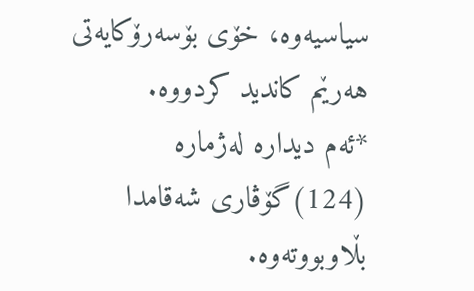سیاسیه‌وه‌، خۆی بۆسه‌رۆكایه‌تی هه‌رێم كاندید كردووه‌.
*ئه‌م دیداره‌ له‌ژماره‌ (124)گۆڤاری شه‌قامدا بڵاوبووته‌وه‌.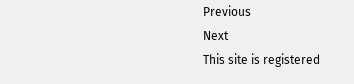Previous
Next
This site is registered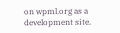on wpml.org as a development site.